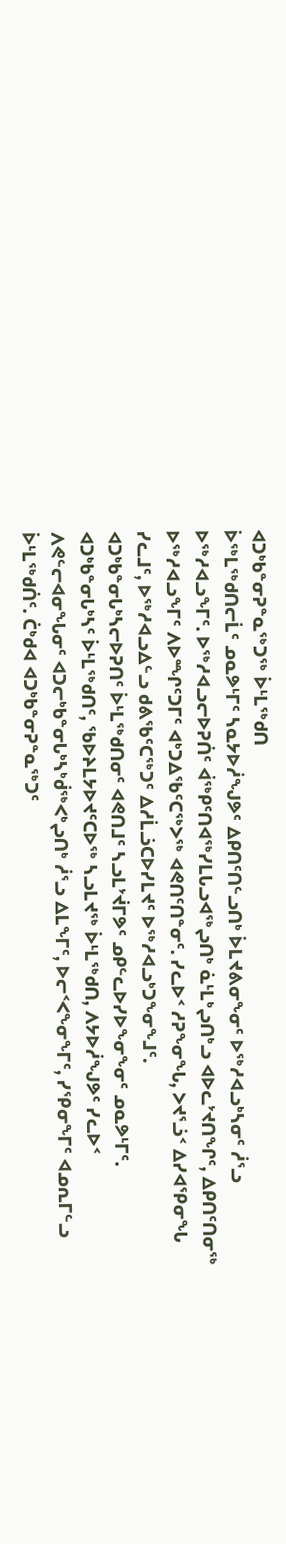ᐊᑐᒃᑲᓐᓂᕈᓐᓇᖅᑐᖅ ᐆᒻᒪᖅᑯᑎ
ᐆᖅᒪᖅᑯᑎᓕᒫᑦ ᓄᓇᕗᒻᒥᑦ ᓴᓇᔭᐅᓲᖑᕗᑦ ᐃᑭᑎᑦᑎᓪᓗᑎᒃ ᐆᒪᔪᕕᓂᖕᓂᑦ ᐅᖅᓱᐊᓗᒃᓴᓂᑦ ᓲᕐᓗ ᐅᖅᓱᐊᓗᖕᒥᑦ. ᐅᖅᓱᐊᓗᓕᐅᕈᑏᑦ ᐋᖅᑭᑦᑎᐊᖅᓯᒪᒐᓗᐊᖅᖢᑎᒃ ᓈᒻᒪᒃᖢᑎᒃᓗ ᐊᐅᓚᔾᔪᑎᖏᑦ, ᐃᑭᑎᑦᑎᓂᖅ ᐅᖅᓱᐊᓗᖕᒥᑦ ᐱᐅᙱᑦᑐᒥᑦ ᐊᒃᑐᐃᖃᑦᑕᖅᐳᖅ ᐊᕙᑎᑦᑎᓐᓂᑦ. ᓯᓚᐅᑉ ᓱᕈᖕᓂᖓ, ᐳᔪᕐᓘᑉ ᐃᓯᐊᕿᓂᖓ ᓯᓚᒧᑦ, ᐅᖅᓱᐊᓗᐃᓪᓗ ᑯᕕᖃᑦᑕᖅᑐᑦ ᐃᓱᒫᓘᑕᐅᓯᒪᔪᑦ ᐅᖅᓱᐊᓗᒃᑐᖕᓂᖕᒧᑦ.
ᐊᑐᒃᑲᓐᓂᒐᒃᓴᓕᐅᕈᑎᑦ ᐆᒻᒪᖅᑯᑎᓂᑦ ᐊᕙᑎᒧᑦ ᓴᓗᒪᔾᔫᒥᕗᑦ ᓄᑭᓪᓚᐅᓯᐅᖕᓂᖕᓂᑦ ᓄᓇᕗᒻᒥᑦ. ᐊᑐᒃᑲᓐᓂᒐᒃᓴᑦ ᐆᒻᒪᖅᑯᑎᑦ, ᖃᐅᔨᒪᔭᐅᔪᑦᑕᐅᖅ ᓴᓗᒪᔪᖅ ᐆᒻᒪᖅᑯᑎ, ᐱᔭᐅᓲᖑᕗᑦ ᓯᓚᐅᑉ ᐱᕙᓪᓕᐊᓂᖓᓂᑦ ᐊᑐᓕᒃᑲᓐᓂᒐᒃᓴᒃᑰᖅᐸᒃᖢᑎᒃ ᓲᕐᓗ ᐃᒪᖕᒥᑦ, ᐅᓕᑉᐸᖕᓂᖕᒥᑦ, ᓯᕿᓂᖕᒥᑦ ᐊᓄᕆᒥᓪᓗ ᐆᒻᒪᖅᑯᑏᑦ. ᑖᒃᑯᐊ ᐊᑐᒃᑲᓐᓂᕈᓐᓇᖅᑐᑦ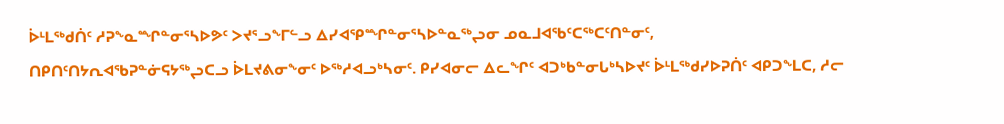ᐆᒻᒪᖅᑯᑏᑦ ᓱᕈᖕᓇᙱᓐᓂᕐᓴᐅᕗᑦ ᐳᔪᕐᓗᖕᒥᓪᓗ ᐃᓯᐊᕿᙱᓐᓂᕐᓴᐅᓐᓇᖅᖢᓂ ᓄᓇᒧᐊᖃᑦᑕᖅᑕᑦᑎᓐᓂᑦ, ᑎᑭᑎᑦᑎᔭᕆᐊᖃᕈᓐᓃᕋᔭᖅᖢᑕᓗ ᐆᒪᔪᕕᓂᖕᓂᑦ ᐅᖅᓱᐊᓗᒃᓴᓂᑦ. ᑭᓯᐊᓂᓕ ᐃᓚᖏᑦ ᐊᑐᒃᑲᓐᓂᒐᒃᓴᐅᔪᑦ ᐆᒻᒪᖅᑯᓯᐅᕈᑏᑦ ᐊᑭᑐᖕᒪᑕ, ᓱᓕ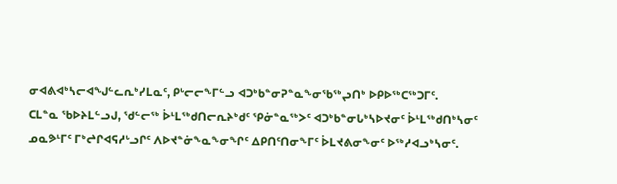ᓂᐊᕕᐊᒃᓴᓕᐊᖑᓪᓚᕆᒃᓯᒪᓇᑦ, ᑭᒡᓕᓕᖕᒥᓪᓗ ᐊᑐᒃᑲᓐᓂᕈᓐᓇᖕᓂᖃᖅᖢᑎᒃ ᐅᑭᐅᖅᑕᖅᑐᒥᑦ.
ᑕᒪᓐᓇ ᖃᐅᔨᒪᓪᓗᒍ, ᖁᓪᓕᖅ ᐆᒻᒪᖅᑯᑎᓕᕆᔨᒃᑯᑦ ᕿᓃᓐᓇᖅᐳᑦ ᐊᑐᒃᑲᓐᓂᒐᒃᓴᐅᔪᓂᑦ ᐆᒻᒪᖅᑯᑎᒃᓴᓂᑦ ᓄᓇᕗᒻᒥᑦ ᒥᒃᖠᒋᐊᕋᓱᒡᓗᒋᑦ ᐱᐅᔪᓐᓃᖕᓇᖕᓂᖏᑦ ᐃᑭᑎᑦᑎᓂᖕᒥᑦ ᐆᒪᔪᕕᓂᖕᓂᑦ ᐅᖅᓱᐊᓗᒃᓴᓂᑦ.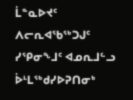ᒫᓐᓇᐅᔪᑦ ᐱᓕᕆᐊᖃᖅᑐᒍᑦ ᓯᕿᓂᖕᒧᑦ ᐊᓄᕆᒧᓪᓗ ᐆᒻᒪᖅᑯᓯᐅᕈᑎᓂᒃ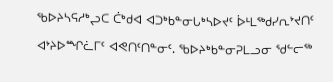ᖃᐅᔨᓴᕋᓱᒃᖢᑕ ᑖᒃᑯᐊ ᐊᑐᒃᑲᓐᓂᒐᒃᓴᐅᔪᑦ ᐆᒻᒪᖅᑯᓯᕆᔾᔪᑎᑦ ᐊᔾᔨᐅᙱᓛᒥᑦ ᐊᕙᑎᑦᑎᓐᓂᑦ. ᖃᐅᔨᒃᑲᓐᓂᕈᒪᓗᓂ ᖁᓪᓕᖅ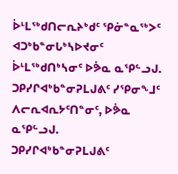ᐆᒻᒪᖅᑯᑎᓕᕆᔨᒃᑯᑦ ᕿᓃᓐᓇᖅᐳᑦ ᐊᑐᒃᑲᓐᓂᒐᒃᓴᐅᔪᓂᑦ ᐆᒻᒪᖅᑯᑎᒃᓴᓂᑦ ᐅᕘᓇ ᓇᕿᓪᓗᒍ.
ᑐᑭᓯᒋᐊᒃᑲᓐᓂᕈᒪᒍᕕᑦ ᓯᕿᓂᖕᒧᑦ ᐱᓕᕆᐊᕆᔭᑦᑎᓐᓂᑦ, ᐅᕘᓇ ᓇᕿᓪᓗᒍ.
ᑐᑭᓯᒋᐊᒃᑲᓐᓂᕈᒪᒍᕕᑦ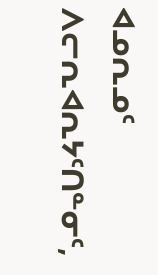ᐊᓄᕆᓄᑦ ᐱᓕᕆᐊᕆᔭᑦᑎᓐᓂᑦ,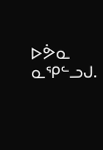ᐅᕘᓇ ᓇᕿᓪᓗᒍ.